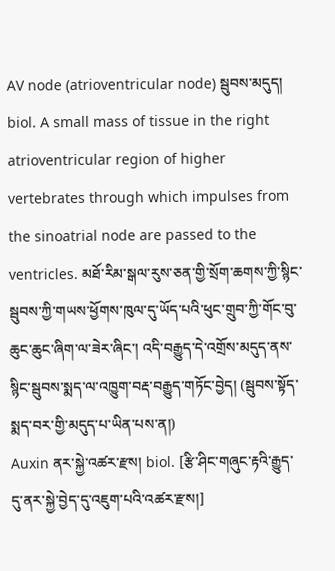AV node (atrioventricular node) སྦུབས་མདུད།  biol. A small mass of tissue in the right atrioventricular region of higher vertebrates through which impulses from the sinoatrial node are passed to the ventricles. མཐོ་རིམ་སྒལ་རུས་ཅན་གྱི་སྲོག་ཆགས་ཀྱི་སྙིང་སྦུབས་ཀྱི་གཡས་ཕྱོགས་ཁུལ་དུ་ཡོད་པའི་ཕུང་གྲུབ་ཀྱི་གོང་བུ་ཆུང་ཆུང་ཞིག་ལ་ཟེར་ཞིང་། འདི་བརྒྱུད་དེ་འགྲོས་མདུད་ནས་སྙིང་སྦུབས་སྨད་ལ་འཁྱུག་བརྡ་བརྒྱུད་གཏོང་བྱེད། (སྦུབས་སྟོད་སྨད་བར་གྱི་མདུད་པ་ཡིན་པས་ན།)
Auxin ནར་སྐྱེ་འཚར་རྫས། biol. [རྩི་ཤིང་གཞུང་རྟའི་རྒྱུད་དུ་ནར་སྐྱེ་བྱེད་དུ་འཇུག་པའི་འཚར་རྫས།]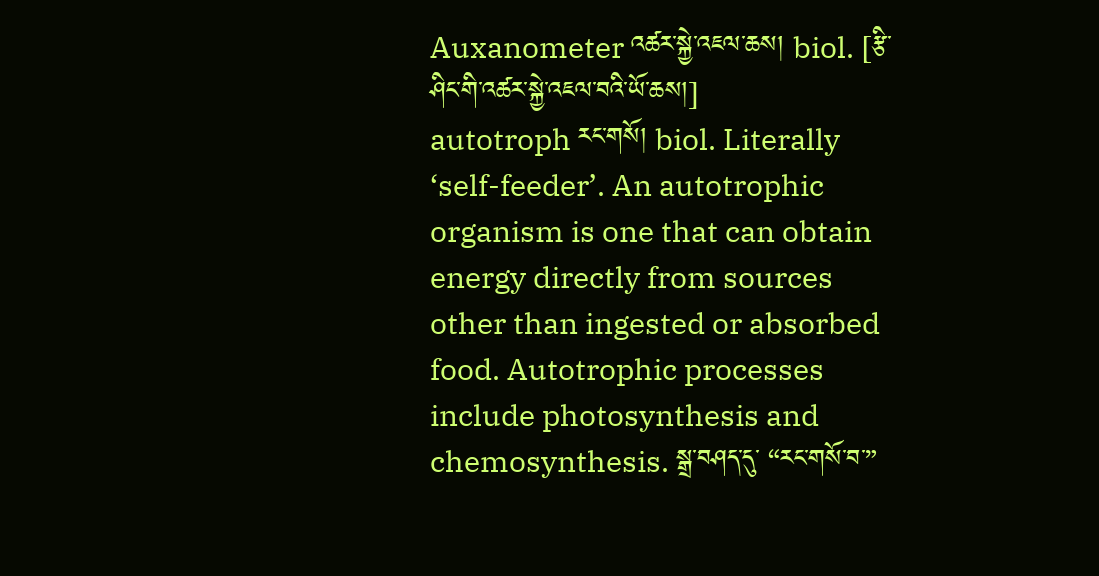Auxanometer འཚར་སྐྱེ་འཇལ་ཆས། biol. [རྩི་ཤིང་གི་འཚར་སྐྱེ་འཇལ་བའི་ཡོ་ཆས།]
autotroph རང་གསོ། biol. Literally ‘self-feeder’. An autotrophic organism is one that can obtain energy directly from sources other than ingested or absorbed food. Autotrophic processes include photosynthesis and chemosynthesis. སྒྲ་བཤད་དུ་ “རང་གསོ་བ་”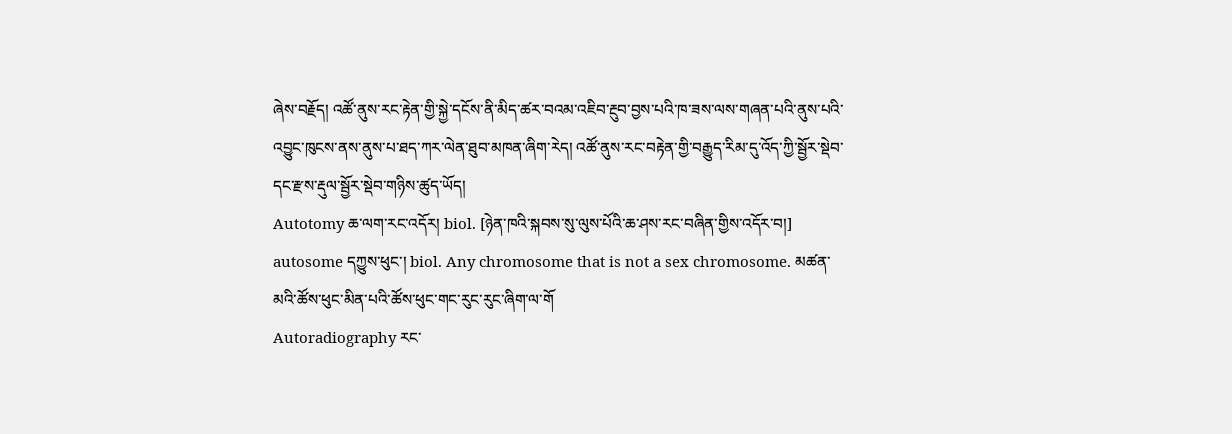ཞེས་བརྗོད། འཚོ་ནུས་རང་རྟེན་གྱི་སྐྱེ་དངོས་ནི་མིད་ཚར་བའམ་འཇིབ་རྔུབ་བྱས་པའི་ཁ་ཟས་ལས་གཞན་པའི་ནུས་པའི་འབྱུང་ཁུངས་ནས་ནུས་པ་ཐད་ཀར་ལེན་ཐུབ་མཁན་ཞིག་རེད། འཚོ་ནུས་རང་བརྟེན་གྱི་བརྒྱུད་རིམ་དུ་འོད་ཀྱི་སྦྱོར་སྡེབ་དང་རྫས་རྡུལ་སྦྱོར་སྡེབ་གཉིས་ཚུད་ཡོད།
Autotomy ཆ་ལག་རང་འདོར། biol. [ཉེན་ཁའི་སྐབས་སུ་ལུས་པོའི་ཆ་ཤས་རང་བཞིན་གྱིས་འདོར་བ།]
autosome དཀྱུས་ཕུང་། biol. Any chromosome that is not a sex chromosome. མཚན་མའི་ཚོས་ཕུང་མིན་པའི་ཚོས་ཕུང་གང་རུང་རུང་ཞིག་ལ་གོ
Autoradiography རང་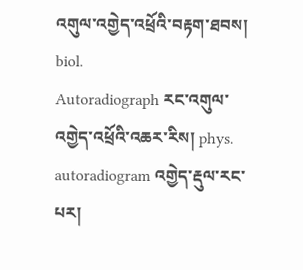འགུལ་འགྱེད་འཕྲོའི་བརྟག་ཐབས། biol.
Autoradiograph རང་འགུལ་འགྱེད་འཕྲོའི་འཆར་རིས། phys.
autoradiogram འགྱེད་རྡུལ་རང་པར།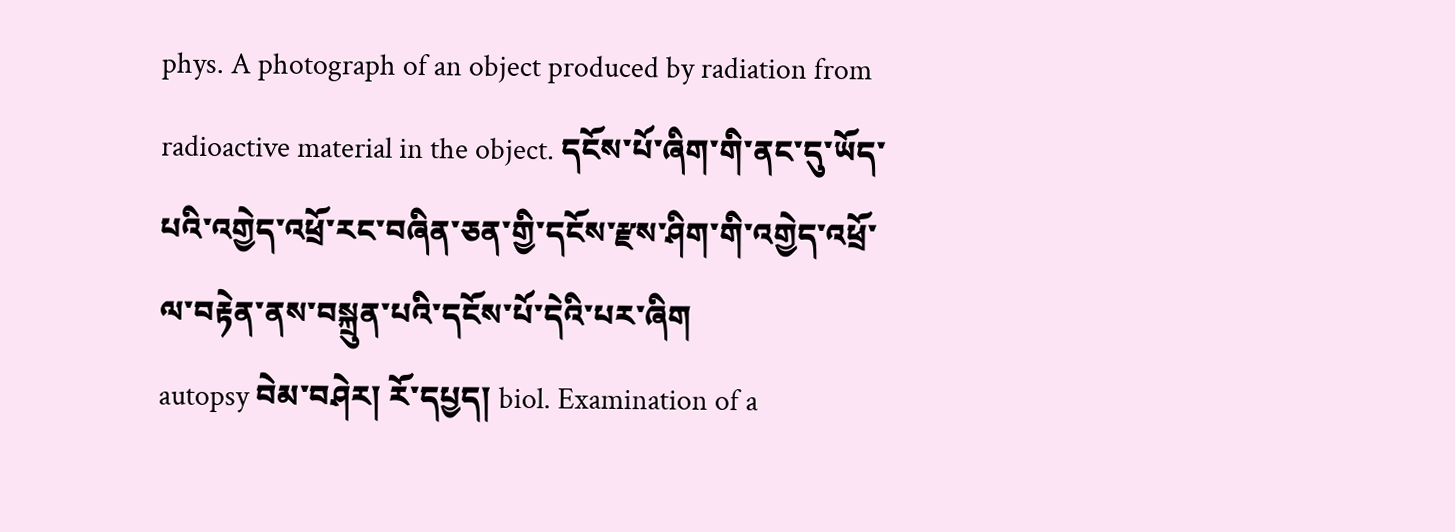phys. A photograph of an object produced by radiation from radioactive material in the object. དངོས་པོ་ཞིག་གི་ནང་དུ་ཡོད་པའི་འགྱེད་འཕྲོ་རང་བཞིན་ཅན་གྱི་དངོས་རྫས་ཤིག་གི་འགྱེད་འཕྲོ་ལ་བརྟེན་ནས་བསྐྲུན་པའི་དངོས་པོ་དེའི་པར་ཞིག
autopsy བེམ་བཤེར། རོ་དཔྱད། biol. Examination of a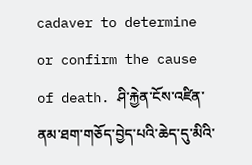cadaver to determine or confirm the cause of death. ཤི་རྐྱེན་ངོས་འཛིན་ནམ་ཐག་གཅོད་བྱེད་པའི་ཆེད་དུ་མིའི་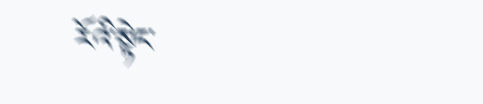རོའི་སྟེང་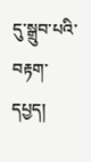དུ་སྒྲུབ་པའི་བརྟག་དཔྱད།